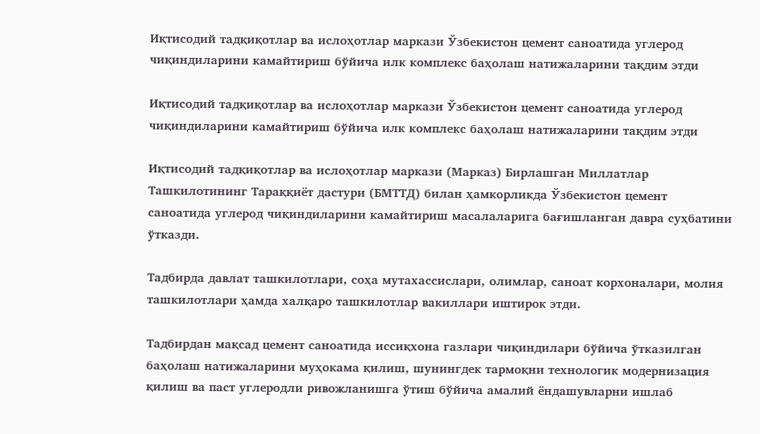Иқтисодий тадқиқотлар ва ислоҳотлар маркази Ўзбекистон цемент саноатида углерод чиқиндиларини камайтириш бўйича илк комплекс баҳолаш натижаларини тақдим этди

Иқтисодий тадқиқотлар ва ислоҳотлар маркази Ўзбекистон цемент саноатида углерод чиқиндиларини камайтириш бўйича илк комплекс баҳолаш натижаларини тақдим этди

Иқтисодий тадқиқотлар ва ислоҳотлар маркази (Марказ) Бирлашган Миллатлар Ташкилотининг Тараққиёт дастури (БМТТД) билан ҳамкорликда Ўзбекистон цемент саноатида углерод чиқиндиларини камайтириш масалаларига бағишланган давра суҳбатини ўтказди.

Тадбирда давлат ташкилотлари, соҳа мутахассислари, олимлар, саноат корхоналари, молия ташкилотлари ҳамда халқаро ташкилотлар вакиллари иштирок этди.

Тадбирдан мақсад цемент саноатида иссиқхона газлари чиқиндилари бўйича ўтказилган баҳолаш натижаларини муҳокама қилиш, шунингдек тармоқни технологик модернизация қилиш ва паст углеродли ривожланишга ўтиш бўйича амалий ёндашувларни ишлаб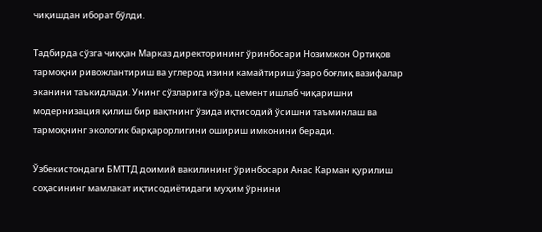чиқишдан иборат бўлди.

Тадбирда сўзга чиққан Марказ директорининг ўринбосари Нозимжон Ортиқов тармоқни ривожлантириш ва углерод изини камайтириш ўзаро боғлиқ вазифалар эканини таъкидлади. Унинг сўзларига кўра, цемент ишлаб чиқаришни модернизация қилиш бир вақтнинг ўзида иқтисодий ўсишни таъминлаш ва тармоқнинг экологик барқарорлигини ошириш имконини беради.

Ўзбекистондаги БМТТД доимий вакилининг ўринбосари Анас Карман қурилиш соҳасининг мамлакат иқтисодиётидаги муҳим ўрнини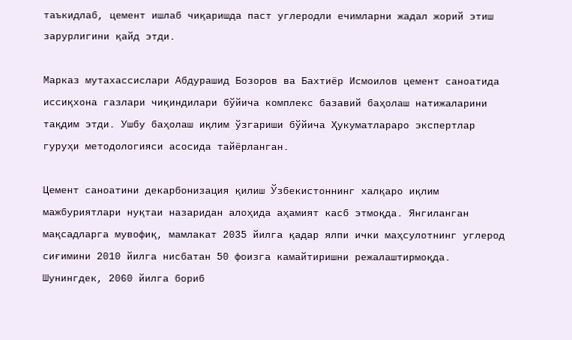таъкидлаб, цемент ишлаб чиқаришда паст углеродли ечимларни жадал жорий этиш зарурлигини қайд этди.

Марказ мутахассислари Абдурашид Бозоров ва Бахтиёр Исмоилов цемент саноатида иссиқхона газлари чиқиндилари бўйича комплекс базавий баҳолаш натижаларини тақдим этди. Ушбу баҳолаш иқлим ўзгариши бўйича Ҳукуматлараро экспертлар гуруҳи методологияси асосида тайёрланган.

Цемент саноатини декарбонизация қилиш Ўзбекистоннинг халқаро иқлим мажбуриятлари нуқтаи назаридан алоҳида аҳамият касб этмоқда. Янгиланган мақсадларга мувофиқ, мамлакат 2035 йилга қадар ялпи ички маҳсулотнинг углерод сиғимини 2010 йилга нисбатан 50 фоизга камайтиришни режалаштирмоқда. Шунингдек, 2060 йилга бориб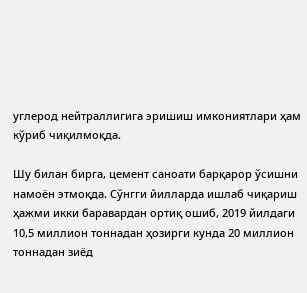углерод нейтраллигига эришиш имкониятлари ҳам кўриб чиқилмоқда.

Шу билан бирга, цемент саноати барқарор ўсишни намоён этмоқда. Сўнгги йилларда ишлаб чиқариш ҳажми икки баравардан ортиқ ошиб, 2019 йилдаги 10,5 миллион тоннадан ҳозирги кунда 20 миллион тоннадан зиёд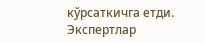кўрсаткичга етди. Экспертлар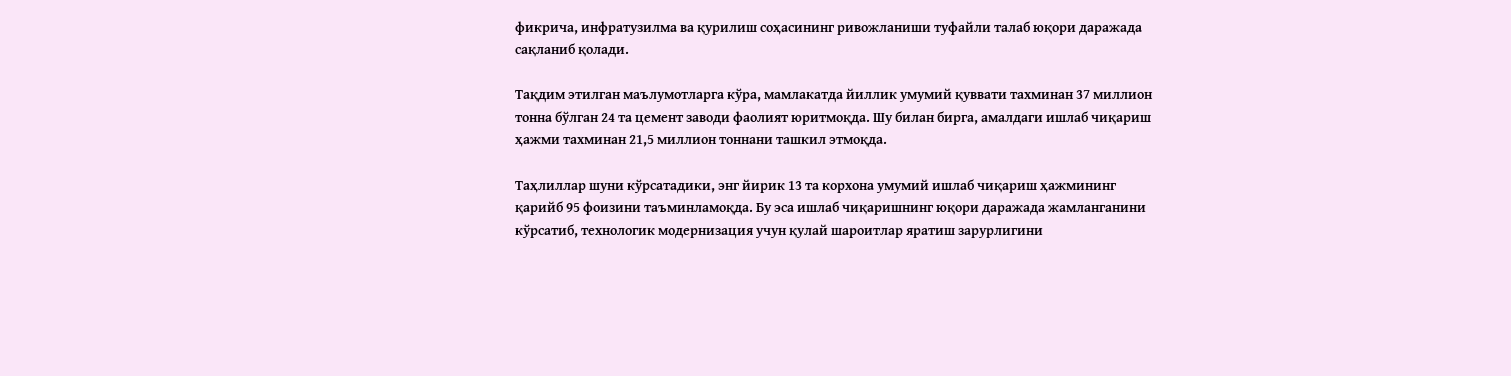фикрича, инфратузилма ва қурилиш соҳасининг ривожланиши туфайли талаб юқори даражада сақланиб қолади.

Тақдим этилган маълумотларга кўра, мамлакатда йиллик умумий қуввати тахминан 37 миллион тонна бўлган 24 та цемент заводи фаолият юритмоқда. Шу билан бирга, амалдаги ишлаб чиқариш ҳажми тахминан 21,5 миллион тоннани ташкил этмоқда.

Таҳлиллар шуни кўрсатадики, энг йирик 13 та корхона умумий ишлаб чиқариш ҳажмининг қарийб 95 фоизини таъминламоқда. Бу эса ишлаб чиқаришнинг юқори даражада жамланганини кўрсатиб, технологик модернизация учун қулай шароитлар яратиш зарурлигини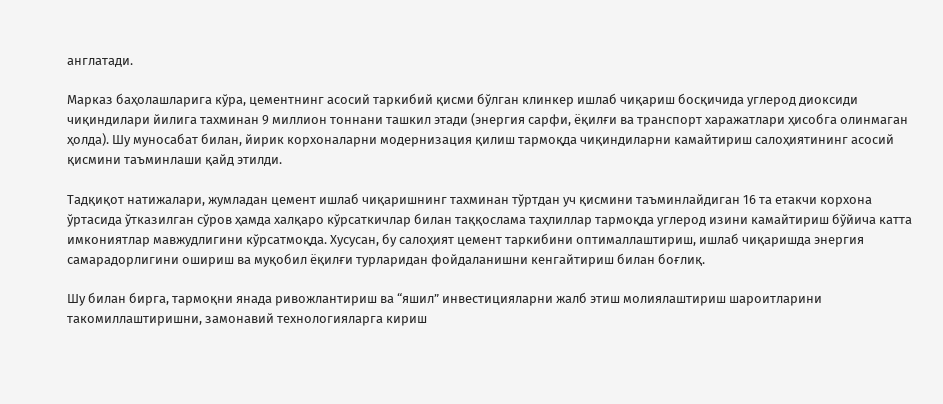англатади.

Марказ баҳолашларига кўра, цементнинг асосий таркибий қисми бўлган клинкер ишлаб чиқариш босқичида углерод диоксиди чиқиндилари йилига тахминан 9 миллион тоннани ташкил этади (энергия сарфи, ёқилғи ва транспорт харажатлари ҳисобга олинмаган ҳолда). Шу муносабат билан, йирик корхоналарни модернизация қилиш тармоқда чиқиндиларни камайтириш салоҳиятининг асосий қисмини таъминлаши қайд этилди.

Тадқиқот натижалари, жумладан цемент ишлаб чиқаришнинг тахминан тўртдан уч қисмини таъминлайдиган 16 та етакчи корхона ўртасида ўтказилган сўров ҳамда халқаро кўрсаткичлар билан таққослама таҳлиллар тармоқда углерод изини камайтириш бўйича катта имкониятлар мавжудлигини кўрсатмоқда. Хусусан, бу салоҳият цемент таркибини оптималлаштириш, ишлаб чиқаришда энергия самарадорлигини ошириш ва муқобил ёқилғи турларидан фойдаланишни кенгайтириш билан боғлиқ.

Шу билан бирга, тармоқни янада ривожлантириш ва “яшил” инвестицияларни жалб этиш молиялаштириш шароитларини такомиллаштиришни, замонавий технологияларга кириш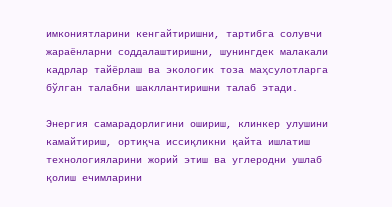имкониятларини кенгайтиришни, тартибга солувчи жараёнларни соддалаштиришни, шунингдек малакали кадрлар тайёрлаш ва экологик тоза маҳсулотларга бўлган талабни шакллантиришни талаб этади.

Энергия самарадорлигини ошириш, клинкер улушини камайтириш, ортиқча иссиқликни қайта ишлатиш технологияларини жорий этиш ва углеродни ушлаб қолиш ечимларини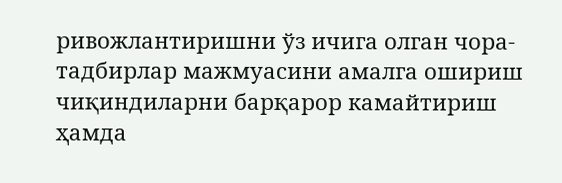ривожлантиришни ўз ичига олган чора-тадбирлар мажмуасини амалга ошириш чиқиндиларни барқарор камайтириш ҳамда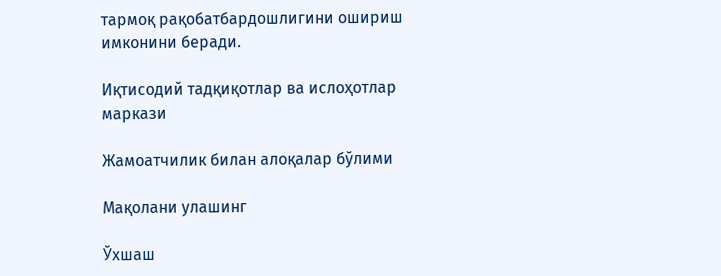тармоқ рақобатбардошлигини ошириш имконини беради.

Иқтисодий тадқиқотлар ва ислоҳотлар маркази

Жамоатчилик билан алоқалар бўлими

Мақолани улашинг

Ўхшаш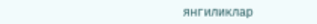янгиликлар